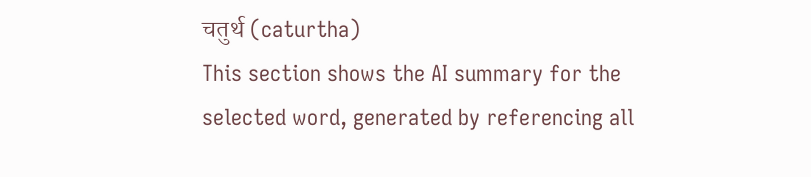चतुर्थ (caturtha)
This section shows the AI summary for the selected word, generated by referencing all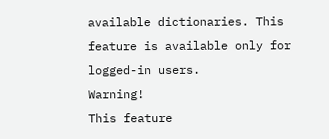available dictionaries. This feature is available only for logged-in users.
Warning!
This feature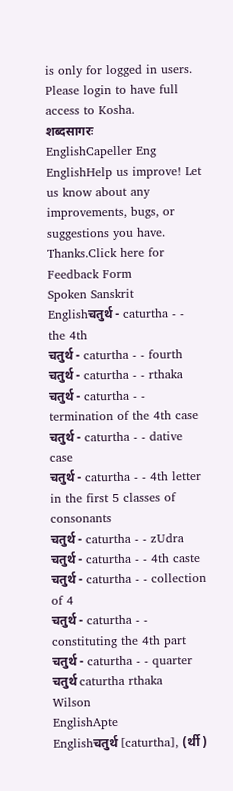is only for logged in users. Please login to have full access to Kosha.
शब्दसागरः
EnglishCapeller Eng
EnglishHelp us improve! Let us know about any improvements, bugs, or suggestions you have. Thanks.Click here for Feedback Form
Spoken Sanskrit
Englishचतुर्थ - caturtha - - the 4th
चतुर्थ - caturtha - - fourth
चतुर्थ - caturtha - - rthaka
चतुर्थ - caturtha - - termination of the 4th case
चतुर्थ - caturtha - - dative case
चतुर्थ - caturtha - - 4th letter in the first 5 classes of consonants
चतुर्थ - caturtha - - zUdra
चतुर्थ - caturtha - - 4th caste
चतुर्थ - caturtha - - collection of 4
चतुर्थ - caturtha - - constituting the 4th part
चतुर्थ - caturtha - - quarter
चतुर्थ caturtha rthaka
Wilson
EnglishApte
Englishचतुर्थ [caturtha], (र्थी )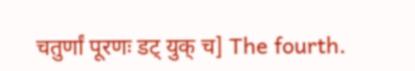चतुर्णां पूरणः डट् युक् च] The fourth.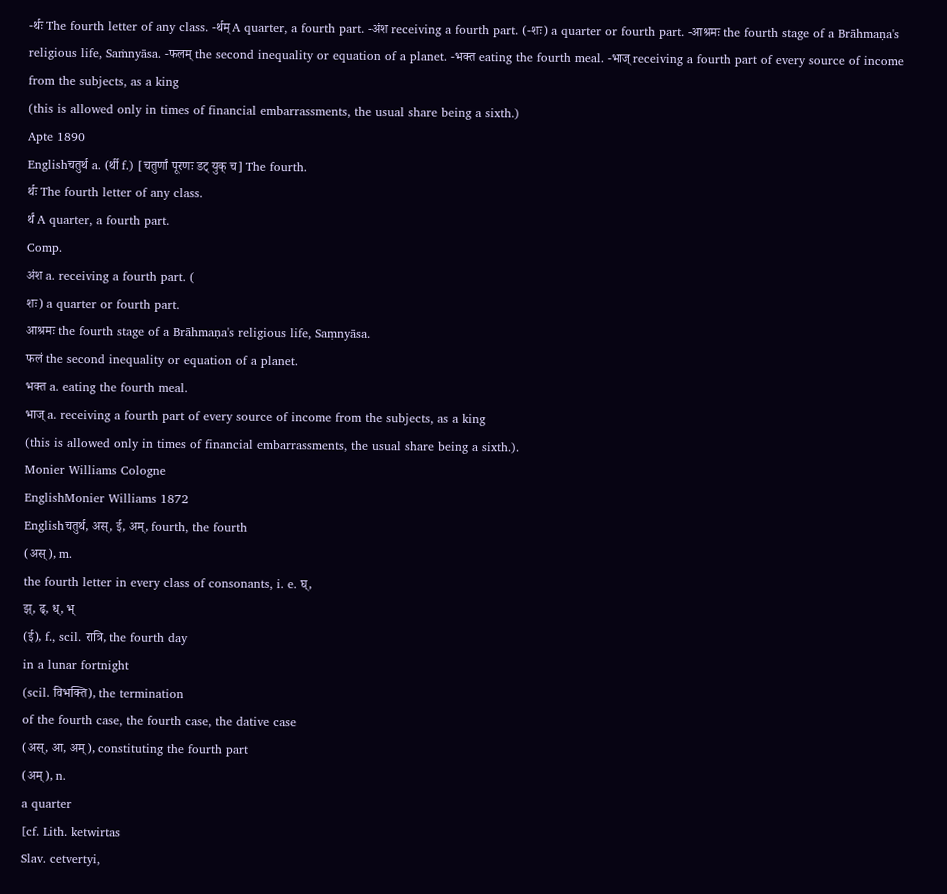-र्थः The fourth letter of any class. -र्थम् A quarter, a fourth part. -अंश receiving a fourth part. (-शः) a quarter or fourth part. -आश्रमः the fourth stage of a Brāhmaṇa's religious life, Saṁnyāsa. -फलम् the second inequality or equation of a planet. -भक्त eating the fourth meal. -भाज् receiving a fourth part of every source of income from the subjects, as a king
(this is allowed only in times of financial embarrassments, the usual share being a sixth.)
Apte 1890
Englishचतुर्थ a. (र्थी f.) [चतुर्णां पूरणः डट् युक् च] The fourth.
र्थः The fourth letter of any class.
र्थं A quarter, a fourth part.
Comp.
अंश a. receiving a fourth part. (
शः) a quarter or fourth part.
आश्रमः the fourth stage of a Brāhmaṇa's religious life, Saṃnyāsa.
फलं the second inequality or equation of a planet.
भक्त a. eating the fourth meal.
भाज् a. receiving a fourth part of every source of income from the subjects, as a king
(this is allowed only in times of financial embarrassments, the usual share being a sixth.).
Monier Williams Cologne
EnglishMonier Williams 1872
Englishचतुर्थ, अस्, ई, अम्, fourth, the fourth
(अस्), m.
the fourth letter in every class of consonants, i. e. घ्,
झ्, ढ्, ध्, भ्
(ई), f., scil. रात्रि, the fourth day
in a lunar fortnight
(scil. विभक्ति), the termination
of the fourth case, the fourth case, the dative case
(अस्, आ, अम्), constituting the fourth part
(अम्), n.
a quarter
[cf. Lith. ketwirtas
Slav. cetvertyi,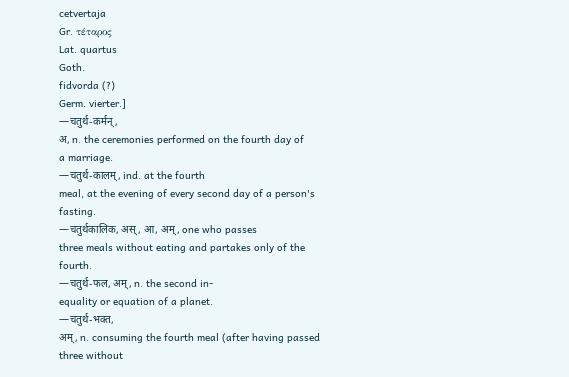cetvertaja
Gr. τέταρος
Lat. quartus
Goth.
fidvorda (?)
Germ. vierter.]
—चतुर्थ-कर्मन्,
अ, n. the ceremonies performed on the fourth day of
a marriage.
—चतुर्थ-कालम्, ind. at the fourth
meal, at the evening of every second day of a person's
fasting.
—चतुर्थकालिक, अस्, आ, अम्, one who passes
three meals without eating and partakes only of the
fourth.
—चतुर्थ-फल, अम्, n. the second in-
equality or equation of a planet.
—चतुर्थ-भक्त,
अम्, n. consuming the fourth meal (after having passed
three without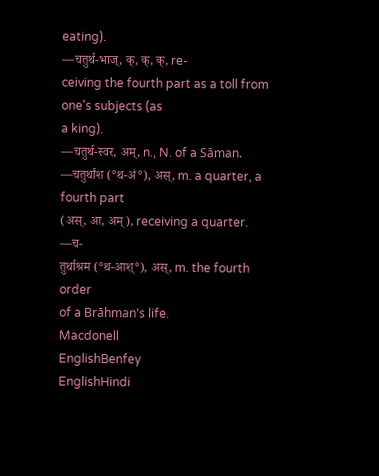eating).
—चतुर्थ-भाज्, क्, क्, क्, re-
ceiving the fourth part as a toll from one's subjects (as
a king).
—चतुर्थ-स्वर, अम्, n., N. of a Sāman.
—चतुर्थांश (°थ-अं°), अस्, m. a quarter, a
fourth part
(अस्, आ, अम्), receiving a quarter.
—च-
तुर्थाश्रम (°थ-आश्°), अस्, m. the fourth order
of a Brāhman's life.
Macdonell
EnglishBenfey
EnglishHindi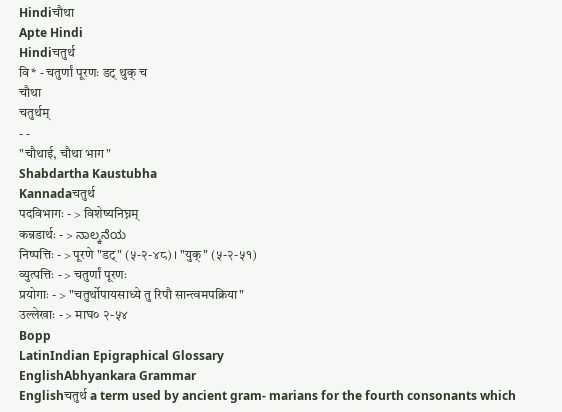Hindiचौथा
Apte Hindi
Hindiचतुर्थ
वि* - चतुर्णां पूरणः डट् थुक् च
चौथा
चतुर्थम्
- -
"चौथाई, चौथा भाग"
Shabdartha Kaustubha
Kannadaचतुर्थ
पदविभागः - > विशेष्यनिघ्नम्
कन्नडार्थः - > ನಾಲ್ಕನೆಯ
निष्पत्तिः - > पूरणे "डट्" (५-२-४८) । "युक्" (५-२-५१)
व्युत्पत्तिः - > चतुर्णां पूरणः
प्रयोगाः - > "चतुर्थोपायसाध्ये तु रिपौ सान्त्वमपक्रिया"
उल्लेखाः - > माघ० २-५४
Bopp
LatinIndian Epigraphical Glossary
EnglishAbhyankara Grammar
Englishचतुर्थ a term used by ancient gram- marians for the fourth consonants which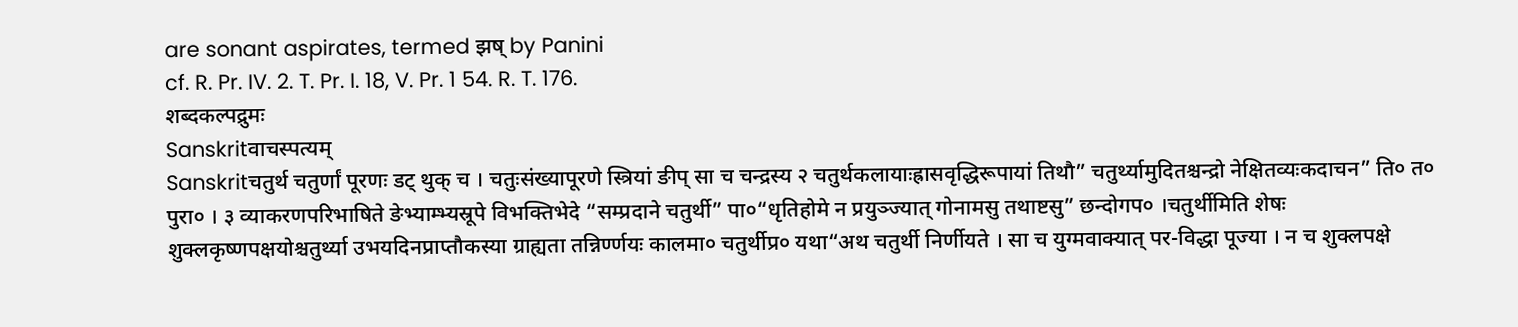are sonant aspirates, termed झष् by Panini
cf. R. Pr. IV. 2. T. Pr. I. 18, V. Pr. 1 54. R. T. 176.
शब्दकल्पद्रुमः
Sanskritवाचस्पत्यम्
Sanskritचतुर्थ चतुर्णां पूरणः डट् थुक् च । चतुःसंख्यापूरणे स्त्रियां ङीप् सा च चन्द्रस्य २ चतुर्थकलायाःह्रासवृद्धिरूपायां तिथौ” चतुर्थ्यामुदितश्चन्द्रो नेक्षितव्यःकदाचन” ति० त० पुरा० । ३ व्याकरणपरिभाषिते ङेभ्याम्भ्यस्रूपे विभक्तिभेदे “सम्प्रदाने चतुर्थी” पा०“धृतिहोमे न प्रयुञ्ज्यात् गोनामसु तथाष्टसु” छन्दोगप० ।चतुर्थीमिति शेषः शुक्लकृष्णपक्षयोश्चतुर्थ्या उभयदिनप्राप्तौकस्या ग्राह्यता तन्निर्ण्णयः कालमा० चतुर्थीप्र० यथा“अथ चतुर्थी निर्णीयते । सा च युग्मवाक्यात् पर-विद्धा पूज्या । न च शुक्लपक्षे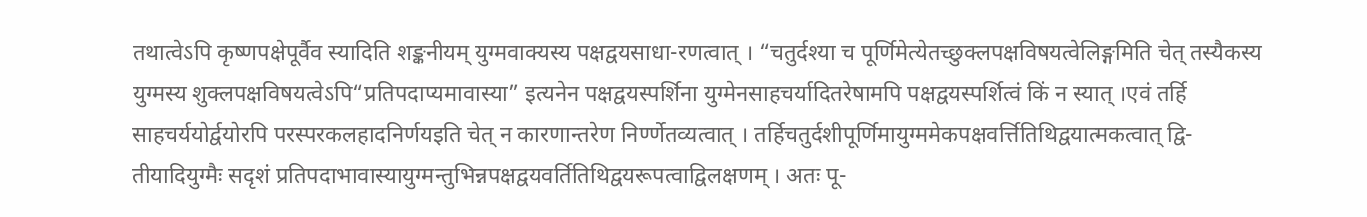तथात्वेऽपि कृष्णपक्षेपूर्वैव स्यादिति शङ्कनीयम् युग्मवाक्यस्य पक्षद्वयसाधा-रणत्वात् । “चतुर्दश्या च पूर्णिमेत्येतच्छुक्लपक्षविषयत्वेलिङ्गमिति चेत् तस्यैकस्य युग्मस्य शुक्लपक्षविषयत्वेऽपि“प्रतिपदाप्यमावास्या” इत्यनेन पक्षद्वयस्पर्शिना युग्मेनसाहचर्यादितरेषामपि पक्षद्वयस्पर्शित्वं किं न स्यात् ।एवं तर्हि साहचर्ययोर्द्वयोरपि परस्परकलहादनिर्णयइति चेत् न कारणान्तरेण निर्ण्णेतव्यत्वात् । तर्हिचतुर्दशीपूर्णिमायुग्ममेकपक्षवर्त्तितिथिद्वयात्मकत्वात् द्वि-तीयादियुग्मैः सदृशं प्रतिपदाभावास्यायुग्मन्तुभिन्नपक्षद्वयवर्तितिथिद्वयरूपत्वाद्विलक्षणम् । अतः पू-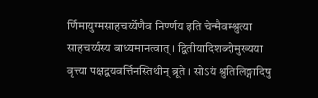र्णिमायुग्मसाहचर्य्येणैव निर्ण्णय इति चेन्मैवम्श्रुत्या साहचर्य्यस्य बाध्यमानत्वात् । द्वितीयादिशब्दोमुख्यया वृत्त्या पक्षद्वयवर्त्तिनस्तिथीन् ब्रूते । सोऽयं श्रुतिलिङ्गादिषु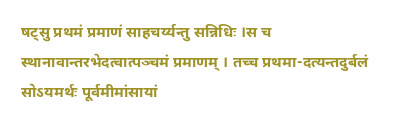षट्सु प्रथमं प्रमाणं साहचर्य्यन्तु सन्निधिः ।स च स्थानावान्तरभेदत्वात्पञ्चमं प्रमाणम् । तच्च प्रथमा-दत्यन्तदुर्बलं सोऽयमर्थः पूर्वमीमांसायां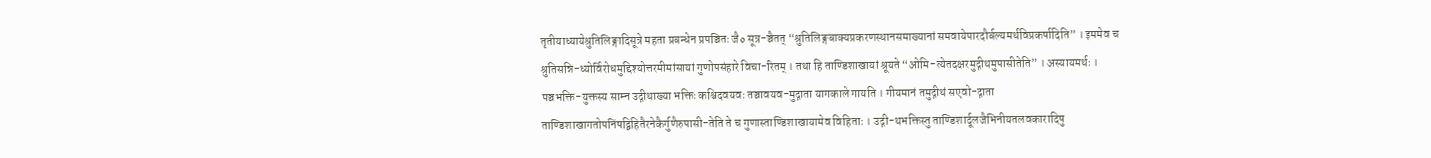तृतीयाध्यायेश्रुतिलिङ्गादिसूत्रे महता प्रबन्धेन प्रपञ्चितः जै० सूत्र-ञ्चैतत् “श्रुतिलिङ्गबाक्यप्रकरणस्थानसमाख्यानां समवायेपारदौर्बल्यमर्थविप्रकर्षादिति” । इममेव च श्रुतिसन्नि-ध्योर्विरोधमुद्दिश्योत्तरमीमांसायां गुणोपसंहारे विचा-रितम् । तथा हि ताण्डिशाखायां श्रूयते “ओमि-त्येतदक्षरमुद्गीथमुपासीतेति” । अस्यायमर्थः । पञ्चभक्ति-युक्तस्य साम्न उद्गीथाख्या भक्तिः कश्चिदवयवः तञ्चावयव-मुद्गाता यागकाले गायति । गीयमानं तमुद्गीथं सएवो-द्गाता ताण्डिशाखागतोपनिंषद्विहितैरनेकैर्गुणैरुपासी-तेति ते च गुणास्ताण्डिशाखायामेव विहिताः । उद्गी-थभक्तिस्तु ताण्डिशार्दूलजैभिनीयतलवकारादिषु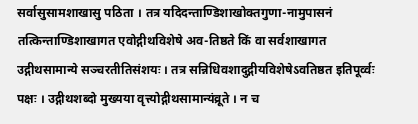सर्वासुसामशाखासु पठिता । तत्र यदिदन्ताण्डिशाखोक्तगुणा-नामुपासनं तत्किन्ताण्डिशाखागत एवोद्गीथविशेषे अव-तिष्ठते किं वा सर्वशाखागत उद्गीथसामान्ये सञ्चरतीतिसंशयः । तत्र सन्निधिवशादुद्गीयविशेषेऽवतिष्ठत इतिपूर्व्वः पक्षः । उद्गीथशब्दो मुख्यया वृत्त्योद्गीथसामान्यंव्रूते । न च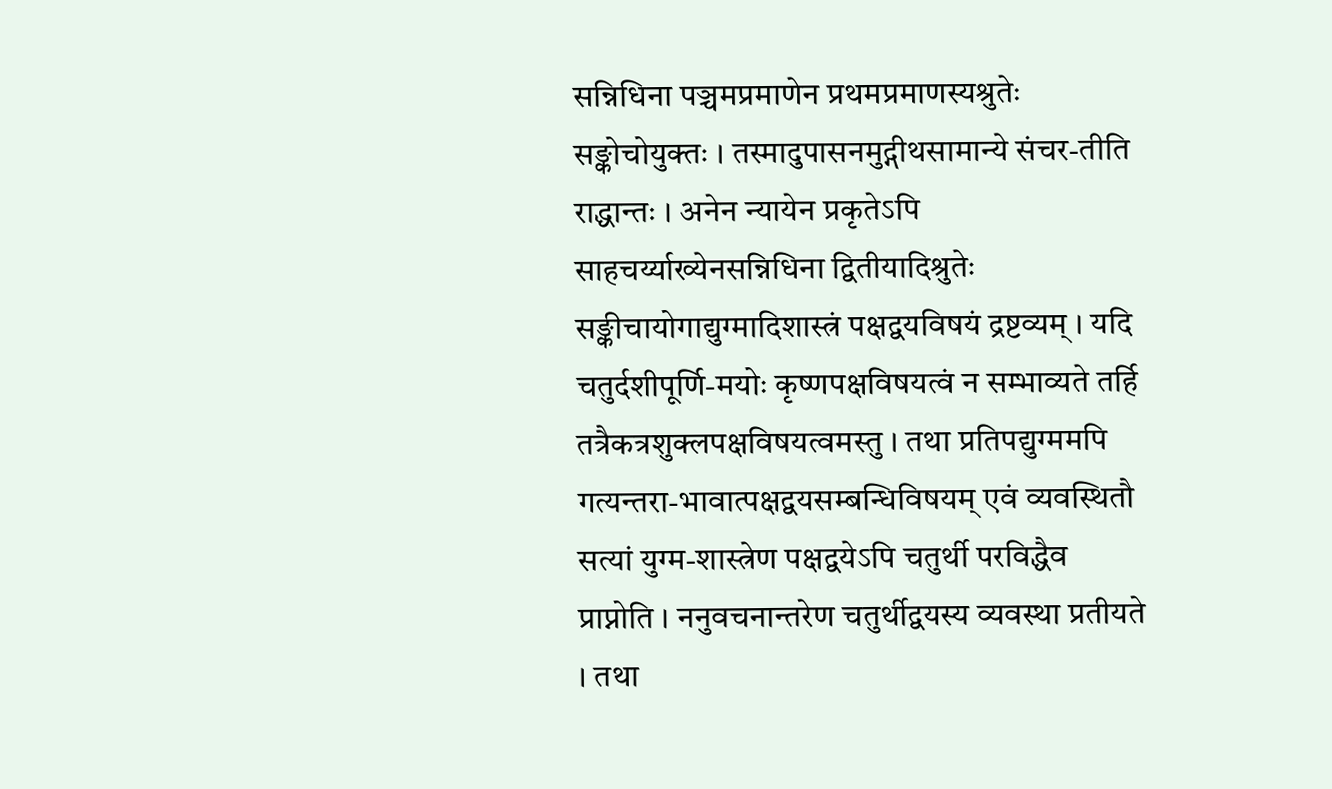सन्निधिना पञ्चमप्रमाणेन प्रथमप्रमाणस्यश्रुतेः सङ्कोचोयुक्तः । तस्मादुपासनमुद्गीथसामान्ये संचर-तीति राद्धान्तः । अनेन न्यायेन प्रकृतेऽपि साहचर्य्याख्येनसन्निधिना द्वितीयादिश्रुतेः सङ्कीचायोगाद्युग्मादिशास्त्रं पक्षद्वयविषयं द्रष्टव्यम् । यदि चतुर्दशीपूर्णि-मयोः कृष्णपक्षविषयत्वं न सम्भाव्यते तर्हि तत्रैकत्रशुक्लपक्षविषयत्वमस्तु । तथा प्रतिपद्युग्ममपि गत्यन्तरा-भावात्पक्षद्वयसम्बन्धिविषयम् एवं व्यवस्थितौ सत्यां युग्म-शास्त्रेण पक्षद्वयेऽपि चतुर्थी परविद्धैव प्राप्नोति । ननुवचनान्तरेण चतुर्थीद्वयस्य व्यवस्था प्रतीयते । तथा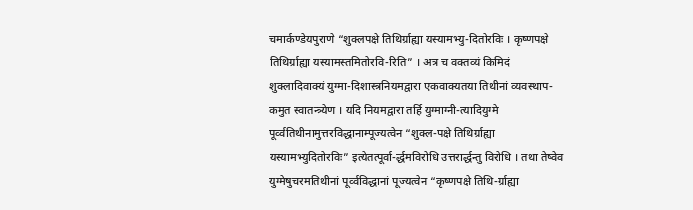चमार्कण्डेयपुराणे “शुक्लपक्षे तिथिर्ग्राह्या यस्यामभ्यु-दितोरविः । कृष्णपक्षे तिथिर्ग्राह्या यस्यामस्तमितोरवि-रिति” । अत्र च वक्तव्यं किमिदं शुक्लादिवाक्यं युग्मा-दिशास्त्रनियमद्वारा एकवाक्यतया तिथीनां व्यवस्थाप-कमुत स्वातन्त्र्येण । यदि नियमद्वारा तर्हि युग्माग्नी-त्यादियुग्मे पूर्व्वतिथीनामुत्तरविद्धानाम्पूज्यत्वेन “शुक्ल-पक्षे तिथिर्ग्राह्या यस्यामभ्युदितोरविः” इत्येतत्पूर्वा-र्द्धमविरोधि उत्तरार्द्धन्तु विरोधि । तथा तेष्वेव युग्मेषुचरमतिथीनां पूर्व्वविद्धानां पूज्यत्वेन “कृष्णपक्षे तिथि-र्ग्राह्या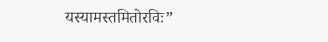यस्यामस्तमितोरविः”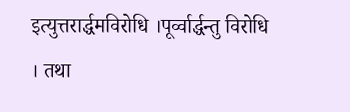इत्युत्तरार्द्धमविरोधि ।पूर्व्वार्द्धन्तु विरोधि । तथा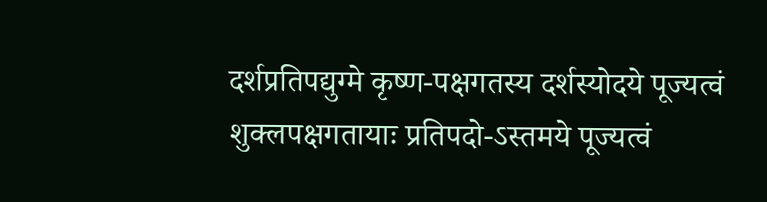दर्शप्रतिपद्युग्मे कृष्ण-पक्षगतस्य दर्शस्योदये पूज्यत्वं शुक्लपक्षगतायाः प्रतिपदो-ऽस्तमये पूज्यत्वं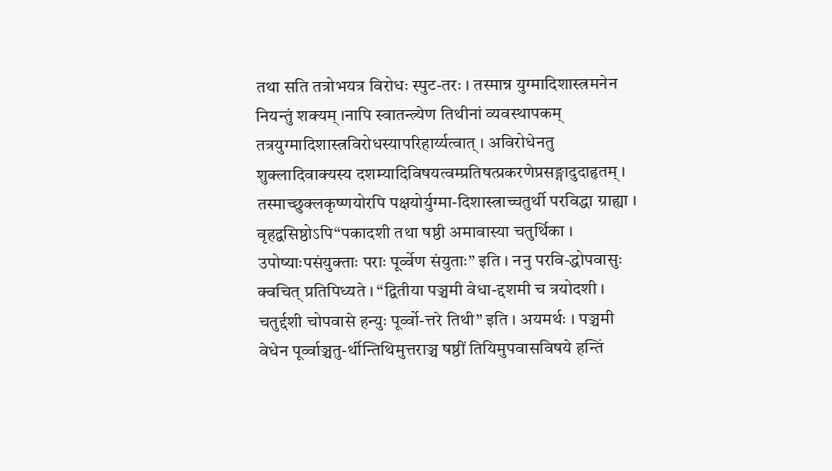तथा सति तत्रोभयत्र विरोधः स्पुट-तरः । तस्मान्न युग्मादिशास्त्रमनेन नियन्तुं शक्यम् ।नापि स्वातन्त्र्येण तिथीनां व्यवस्थापकम् तत्रयुग्मादिशास्त्रविरोधस्यापरिहार्य्यत्वात् । अविरोधेनतु शुक्लादिवाक्यस्य दशम्यादिविषयत्वम्प्रतिषत्प्रकरणेप्रसङ्गादुदाहृतम् । तस्माच्छुक्लकृष्णयोरपि पक्षयोर्युग्मा-दिशास्त्राच्चतुर्थी परविद्धा ग्राह्या । वृहद्वसिष्ठोऽपि“पकादशी तथा षष्ठी अमावास्या चतुर्थिका । उपोष्याःपसंयुक्ताः पराः पूर्व्वेण संयुताः” इति । ननु परवि-द्धोपवासुः क्वचित् प्रतिपिध्यते । “द्वितीया पञ्चमी वेधा-द्दशमी च त्रयोदशी । चतुर्द्दशी चोपवासे हन्युः पूर्व्वो-त्तरे तिथी” इति । अयमर्थः । पञ्चमी वेधेन पूर्व्वाञ्चतु-र्थीन्तिथिमुत्तराञ्च षष्ठीं तियिमुपवासविषये हन्तिं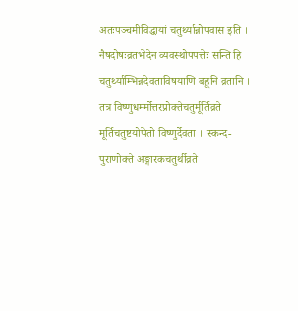अतःपञ्चमीविद्धायां चतुर्थ्यान्नोपवास इति । नैषदोषःव्रतभेदेन व्यवस्थोपपत्तेः सन्ति हि चतुर्थ्याम्भिन्नदेवताविषयाणि बहूनि व्रतानि । तत्र विष्णुधर्म्मोत्तरप्रोक्तेचतुर्मूर्तिव्रते मूर्तिचतुष्टयोपेतो विष्णुर्देवता । स्कन्द-पुराणोक्ते अङ्गारकचतुर्थीव्रते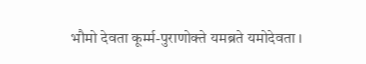भौमो देवता कूर्म्म-पुराणोक्ते यमब्रते यमोदेवता ।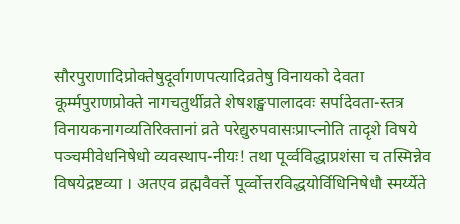सौरपुराणादिप्रोक्तेषुदूर्वागणपत्यादिव्रतेषु विनायको देवता कूर्म्मपुराणप्रोक्ते नागचतुर्थीव्रते शेषशङ्खपालादवः सर्पादेवता-स्तत्र विनायकनागव्यतिरिक्तानां व्रते परेद्युरुपवासःप्राप्त्नोति तादृशे विषये पञ्चमीवेधनिषेधो व्यवस्थाप-नीयः! तथा पूर्व्वविद्धाप्रशंसा च तस्मिन्नेव विषयेद्रष्टव्या । अतएव व्रह्मवैवर्त्ते पूर्व्वोत्तरविद्धयोर्विधिनिषेधौ स्मर्य्येते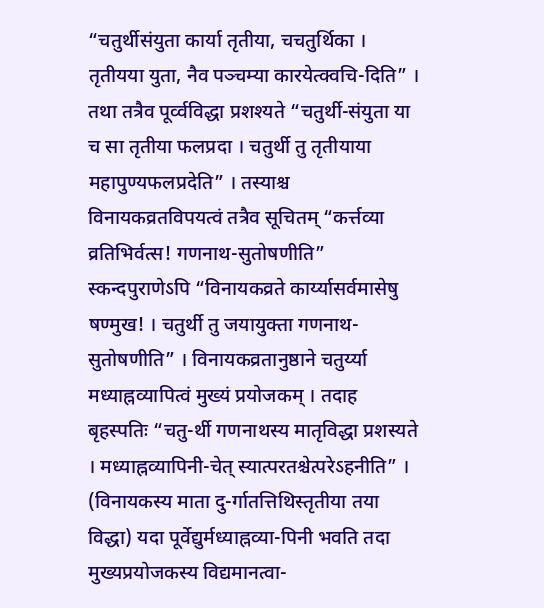“चतुर्थीसंयुता कार्या तृतीया, चचतुर्थिका । तृतीयया युता, नैव पञ्चम्या कारयेत्क्वचि-दिति” । तथा तत्रैव पूर्व्वविद्धा प्रशश्यते “चतुर्थी-संयुता या च सा तृतीया फलप्रदा । चतुर्थी तु तृतीयाया महापुण्यफलप्रदेति” । तस्याश्च विनायकव्रतविपयत्वं तत्रैव सूचितम् “कर्त्तव्या व्रतिभिर्वत्स! गणनाथ-सुतोषणीति” स्कन्दपुराणेऽपि “विनायकव्रते कार्य्यासर्वमासेषु षण्मुख! । चतुर्थी तु जयायुक्ता गणनाथ-सुतोषणीति” । विनायकव्रतानुष्ठाने चतुर्य्या मध्याह्नव्यापित्वं मुख्यं प्रयोजकम् । तदाह बृहस्पतिः “चतु-र्थी गणनाथस्य मातृविद्धा प्रशस्यते । मध्याह्नव्यापिनी-चेत् स्यात्परतश्चेत्परेऽहनीति” । (विनायकस्य माता दु-र्गातत्तिथिस्तृतीया तया विद्धा) यदा पूर्वेद्युर्मध्याह्नव्या-पिनी भवति तदा मुख्यप्रयोजकस्य विद्यमानत्वा-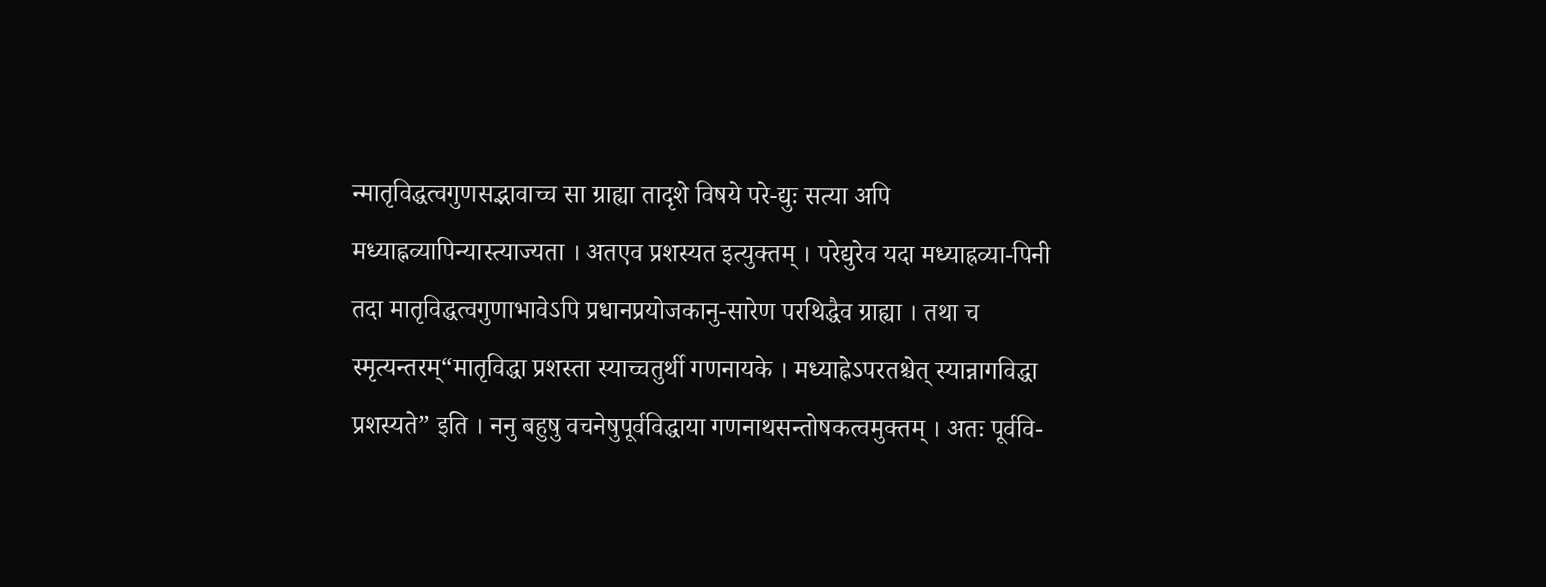न्मातृविद्धत्वगुणसद्भावाच्च सा ग्राह्या तादृशे विषये परे-द्युः सत्या अपि मध्याह्नव्यापिन्यास्त्याज्यता । अतएव प्रशस्यत इत्युक्तम् । परेद्युरेव यदा मध्याह्रव्या-पिनी तदा मातृविद्धत्वगुणाभावेऽपि प्रधानप्रयोजकानु-सारेण परथिद्धैव ग्राह्या । तथा च स्मृत्यन्तरम्“मातृविद्धा प्रशस्ता स्याच्चतुर्थी गणनायके । मध्याह्नेऽपरतश्चेत् स्यान्नागविद्धा प्रशस्यते” इति । ननु बहुषु वचनेषुपूर्वविद्धाया गणनाथसन्तोषकत्वमुक्तम् । अतः पूर्ववि-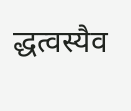द्धत्वस्यैव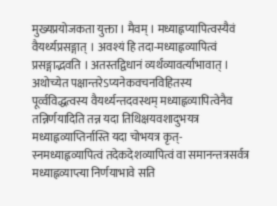मुख्यप्रयोजकता युक्ता । मैवम् । मध्याह्नप्यापित्वस्यैवं वैयर्थ्यप्रसङ्गात् । अवश्यं हि तदा-मध्याह्नव्यापित्वं प्रसङ्गाद्भवति । अतस्तद्विधानं व्यर्थंव्यावर्त्याभावात् । अथोच्येत पक्षान्तरेऽप्यनेकवचनविहितस्य पूर्व्वविद्धत्वस्य वैयर्थ्यन्तदवस्थम् मध्याह्नव्यापित्वेनैव तन्निर्णयादिति तन्न यदा तिथिक्षयवशादुभयत्र मध्याह्नव्याप्तिर्नास्ति यदा चोभयत्र कृत्-स्नमध्याह्नव्यापित्वं तदेकदेशव्यापित्वं वा समानन्तत्रसर्वत्र मध्याह्नव्याप्त्या निर्णयाभावे सति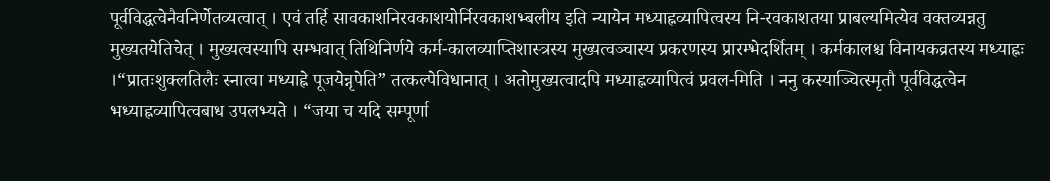पूर्वविद्धत्वेनैवनिर्णेतव्यत्वात् । एवं तर्हि सावकाशनिरवकाशयोर्निरवकाशभ्बलीय इति न्यायेन मध्याह्नव्यापित्वस्य नि-रवकाशतया प्राबल्यमित्येव वक्तव्यन्नतु मुख्यतयेतिचेत् । मुख्यत्वस्यापि सम्भवात् तिथिनिर्णये कर्म-कालव्याप्तिशास्त्रस्य मुख्यत्वञ्चास्य प्रकरणस्य प्रारम्भेदर्शितम् । कर्मकालश्च विनायकव्रतस्य मध्याह्नः ।“प्रातःशुक्लतिलैः स्नात्वा मध्याह्ने पूजयेन्नृपेति” तत्कल्पेविधानात् । अतोमुख्यत्वादपि मध्याह्नव्यापित्वं प्रवल-मिति । ननु कस्याञ्चित्स्मृतौ पूर्वविद्धत्वेन भध्याह्नव्यापित्वबाध उपलभ्यते । “जया च यदि सम्पूर्णा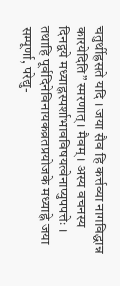चतुर्थीह्रसते यदि । जया सैव हि कर्त्तव्या नागविद्धान्न कारयेदिति” स्मरणात् । मैवम् । अस्य वचनस्य दिनद्वये मध्याह्नस्पर्शाभावविषयत्वेनाप्युपपत्तेः । तथाहि पूर्वदिनेविनायकव्रतप्रयोजके मध्याह्ने जया सम्पूर्णा, परेद्यु-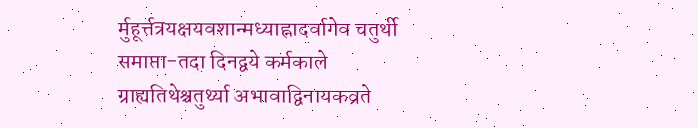र्मुहूर्त्तत्रयक्षयवशान्मध्याह्नादर्वागेव चतुर्थी समाप्ता-तदा दिनद्वये कर्मकाले ग्राह्यतिथेश्चतुर्थ्या अभावाद्विनायकव्रते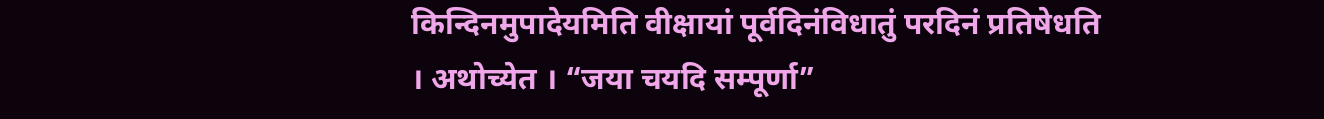किन्दिनमुपादेयमिति वीक्षायां पूर्वदिनंविधातुं परदिनं प्रतिषेधति । अथोच्येत । “जया चयदि सम्पूर्णा”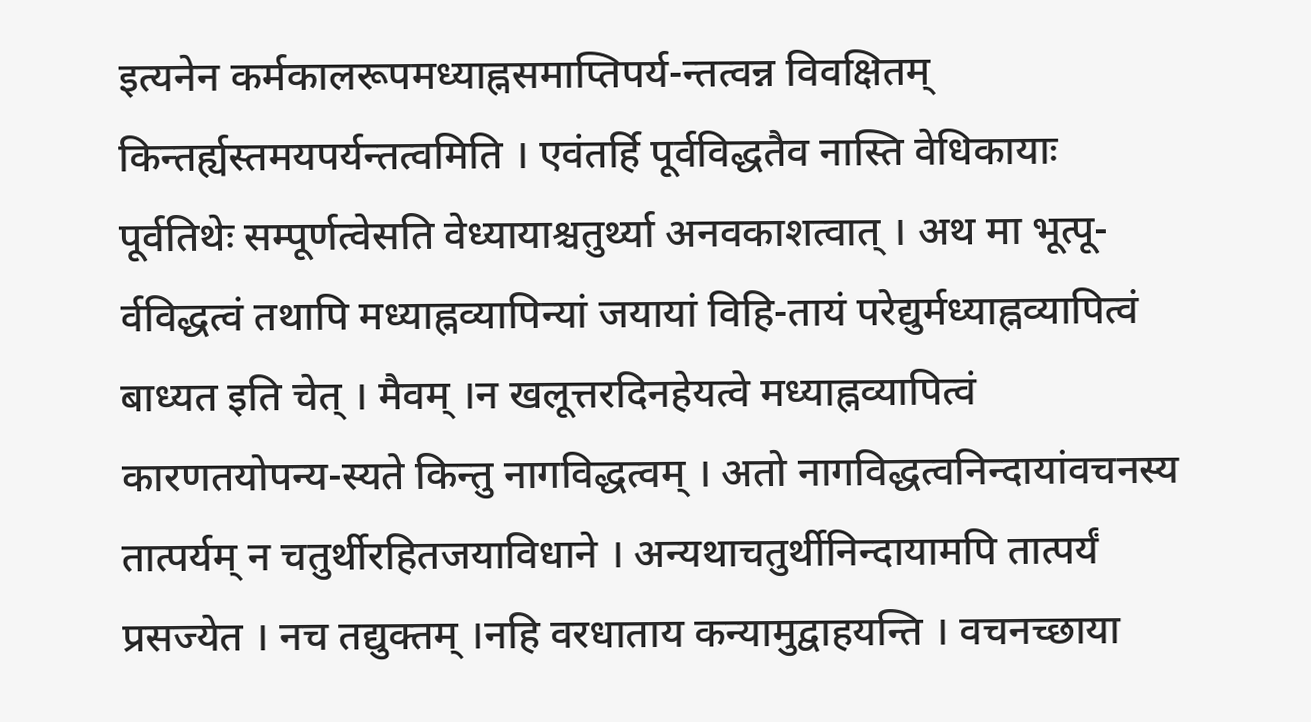इत्यनेन कर्मकालरूपमध्याह्नसमाप्तिपर्य-न्तत्वन्न विवक्षितम् किन्तर्ह्यस्तमयपर्यन्तत्वमिति । एवंतर्हि पूर्वविद्धतैव नास्ति वेधिकायाः पूर्वतिथेः सम्पूर्णत्वेसति वेध्यायाश्चतुर्थ्या अनवकाशत्वात् । अथ मा भूत्पू-र्वविद्धत्वं तथापि मध्याह्नव्यापिन्यां जयायां विहि-तायं परेद्युर्मध्याह्नव्यापित्वं बाध्यत इति चेत् । मैवम् ।न खलूत्तरदिनहेयत्वे मध्याह्नव्यापित्वं कारणतयोपन्य-स्यते किन्तु नागविद्धत्वम् । अतो नागविद्धत्वनिन्दायांवचनस्य तात्पर्यम् न चतुर्थीरहितजयाविधाने । अन्यथाचतुर्थीनिन्दायामपि तात्पर्यं प्रसज्येत । नच तद्युक्तम् ।नहि वरधाताय कन्यामुद्वाहयन्ति । वचनच्छाया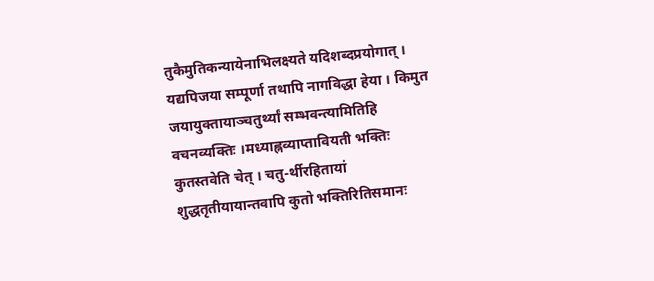तुकैमुतिकन्यायेनाभिलक्ष्यते यदिशब्दप्रयोगात् । यद्यपिजया सम्पूर्णा तथापि नागविद्धा हेया । किमुत जयायुक्तायाञ्चतुर्थ्यां सम्भवन्त्यामितिहि वचनव्यक्तिः ।मध्याह्नव्याप्तावियती भक्तिः कुतस्तवेति चेत् । चतु-र्थीरहितायां शुद्धतृतीयायान्तवापि कुतो भक्तिरितिसमानः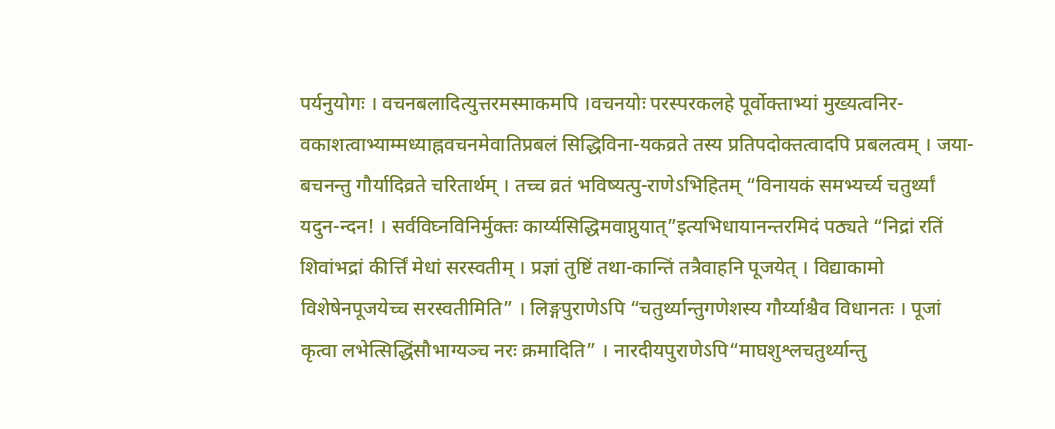पर्यनुयोगः । वचनबलादित्युत्तरमस्माकमपि ।वचनयोः परस्परकलहे पूर्वोक्ताभ्यां मुख्यत्वनिर-वकाशत्वाभ्याम्मध्याह्नवचनमेवातिप्रबलं सिद्धिविना-यकव्रते तस्य प्रतिपदोक्तत्वादपि प्रबलत्वम् । जया-बचनन्तु गौर्यादिव्रते चरितार्थम् । तच्च व्रतं भविष्यत्पु-राणेऽभिहितम् “विनायकं समभ्यर्च्य चतुर्थ्यां यदुन-न्दन! । सर्वविघ्नविनिर्मुक्तः कार्य्यसिद्धिमवाप्नुयात्”इत्यभिधायानन्तरमिदं पठ्यते “निद्रां रतिं शिवांभद्रां कीर्त्तिं मेधां सरस्वतीम् । प्रज्ञां तुष्टिं तथा-कान्तिं तत्रैवाहनि पूजयेत् । विद्याकामो विशेषेनपूजयेच्च सरस्वतीमिति” । लिङ्गपुराणेऽपि “चतुर्थ्यान्तुगणेशस्य गौर्य्याश्चैव विधानतः । पूजां कृत्वा लभेत्सिद्धिंसौभाग्यञ्च नरः क्रमादिति” । नारदीयपुराणेऽपि“माघशुश्लचतुर्थ्यान्तु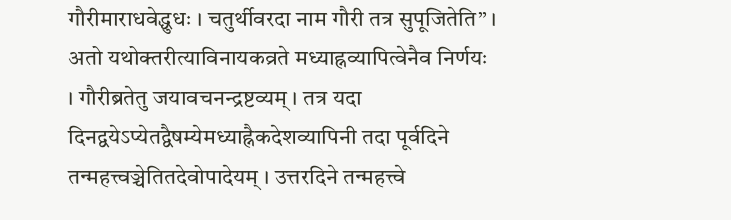गौरीमाराधवेद्धुधः । चतुर्थीवरदा नाम गौरी तत्र सुपूजितेति” । अतो यथोक्तरीत्याविनायकव्रते मध्याह्नव्यापित्वेनैव निर्णयः । गौरीब्रतेतु जयावचनन्द्रष्टव्यम् । तत्र यदा दिनद्वयेऽप्येतद्वैषम्येमध्याह्नैकदेशव्यापिनी तदा पूर्वदिने तन्महत्त्वञ्चेतितदेवोपादेयम् । उत्तरदिने तन्महत्त्वे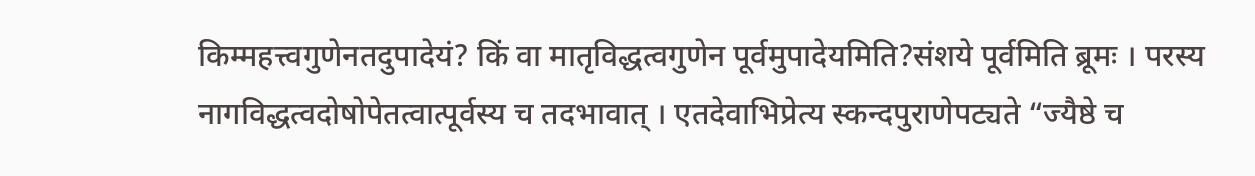किम्महत्त्वगुणेनतदुपादेयं? किं वा मातृविद्धत्वगुणेन पूर्वमुपादेयमिति?संशये पूर्वमिति ब्रूमः । परस्य नागविद्धत्वदोषोपेतत्वात्पूर्वस्य च तदभावात् । एतदेवाभिप्रेत्य स्कन्दपुराणेपट्यते “ज्यैष्ठे च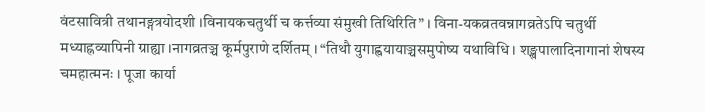वंटसावित्री तथानङ्गत्रयोदशी ।विनायकचतुर्थी च कर्त्तव्या संमुखी तिथिरिति” । विना-यकव्रतवन्नागव्रतेऽपि चतुर्थी मध्याह्नव्यापिनी ग्राह्या ।नागव्रतञ्च कूर्मपुराणे दर्शितम् । “तिथौ युगाह्वयायाञ्चसमुपोष्य यथाविधि । शङ्खपालादिनागानां शेषस्य चमहात्मनः । पूजा कार्या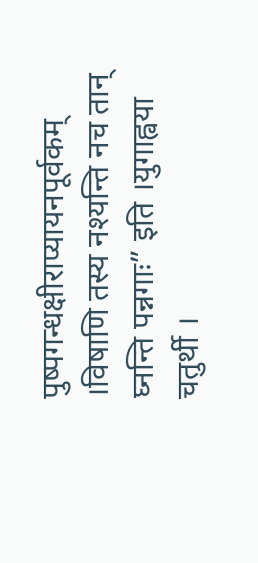पुष्पगन्धक्षीराप्यायनपूर्वकम् ।विषाणि तस्य नश्यन्ति नच तान् घ्नन्ति पन्नगाः” इति ।युगाह्वया चतुर्थी ।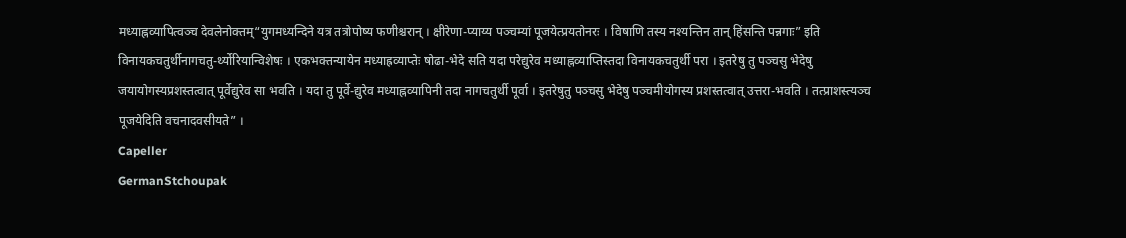मध्याह्नव्यापित्वञ्च देवलेनोक्तम्“युगमध्यन्दिने यत्र तत्रोपोष्य फणीश्चरान् । क्षीरेणा-प्याय्य पञ्चम्यां पूजयेत्प्रयतोनरः । विषाणि तस्य नश्यन्तिन तान् हिंसन्ति पन्नगाः” इति विनायकचतुर्थीनागचतु-र्थ्योरियान्विशेषः । एकभक्तन्यायेन मध्याह्रव्याप्तेः षोढा-भेदे सति यदा परेद्युरेव मध्याह्नव्याप्तिस्तदा विनायकचतुर्थी परा । इतरेषु तु पञ्चसु भेदेषु जयायोगस्यप्रशस्तत्वात् पूर्वेद्युरेव सा भवति । यदा तु पूर्वे-द्युरेव मध्याह्नव्यापिनी तदा नागचतुर्थी पूर्वा । इतरेषुतु पञ्चसु भेदेषु पञ्चमीयोगस्य प्रशस्तत्वात् उत्तरा-भवति । तत्प्राशस्त्यञ्च पूजयेदिति वचनादवसीयते” ।
Capeller
GermanStchoupak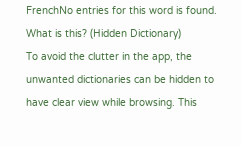FrenchNo entries for this word is found.
What is this? (Hidden Dictionary)
To avoid the clutter in the app, the unwanted dictionaries can be hidden to have clear view while browsing. This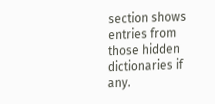section shows entries from those hidden dictionaries if any.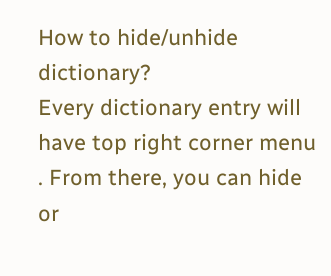How to hide/unhide dictionary?
Every dictionary entry will have top right corner menu . From there, you can hide or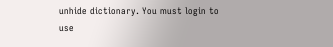unhide dictionary. You must login to use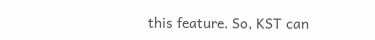this feature. So, KST can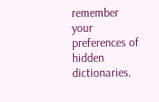remember your preferences of hidden dictionaries.